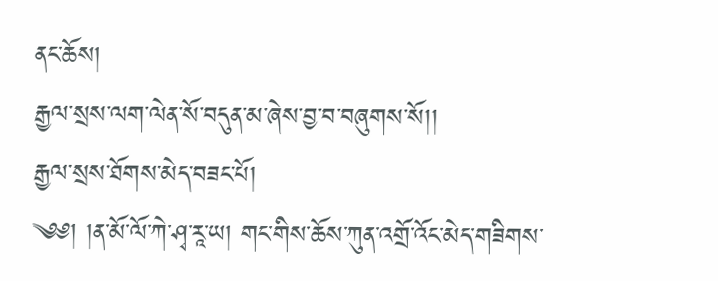ནང་ཆོས།
རྒྱལ་སྲས་ལག་ལེན་སོ་བདུན་མ་ཞེས་བྱ་བ་བཞུགས་སོ།།
རྒྱལ་སྲས་ཐོགས་མེད་བཟང་པོ།
༄༅། །ན་མོ་ལོ་ཀེ་ཤྭ་རཱ་ཡ། གང་གིས་ཆོས་ཀུན་འགྲོ་འོང་མེད་གཟིགས་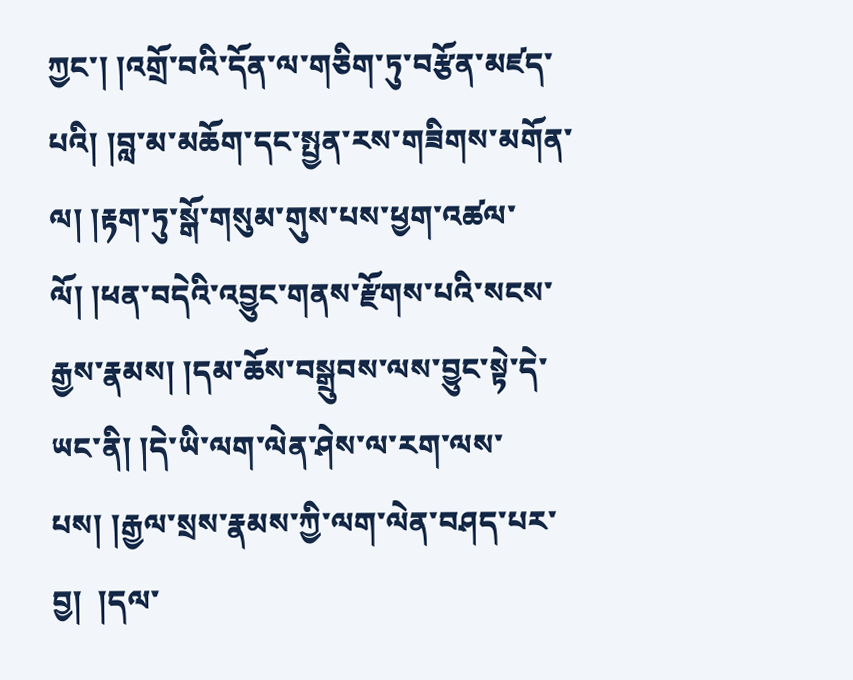ཀྱང་། །འགྲོ་བའི་དོན་ལ་གཅིག་ཏུ་བརྩོན་མཛད་པའི། །བླ་མ་མཆོག་དང་སྤྱན་རས་གཟིགས་མགོན་ལ། །རྟག་ཏུ་སྒོ་གསུམ་གུས་པས་ཕྱག་འཚལ་ལོ། །ཕན་བདེའི་འབྱུང་གནས་རྫོགས་པའི་སངས་རྒྱས་རྣམས། །དམ་ཆོས་བསྒྲུབས་ལས་བྱུང་སྟེ་དེ་ཡང་ནི། །དེ་ཡི་ལག་ལེན་ཤེས་ལ་རག་ལས་པས། །རྒྱལ་སྲས་རྣམས་ཀྱི་ལག་ལེན་བཤད་པར་བྱ།  །དལ་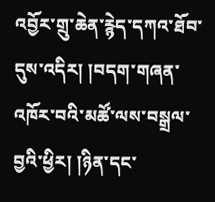འབྱོར་གྲུ་ཆེན་རྙེད་དཀའ་ཐོབ་དུས་འདིར། །བདག་གཞན་འཁོར་བའི་མཚོ་ལས་བསྒྲལ་བྱའི་ཕྱིར། །ཉིན་དང་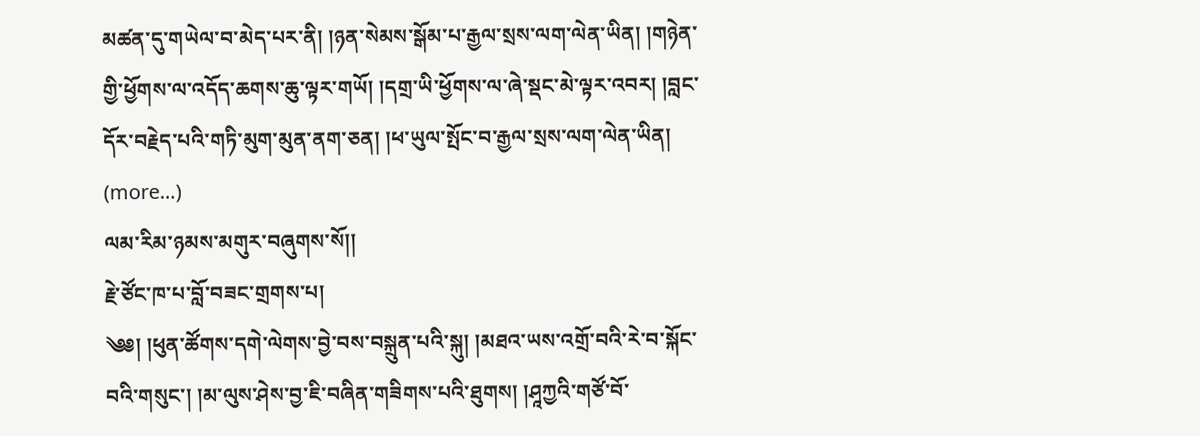མཚན་དུ་གཡེལ་བ་མེད་པར་ནི། །ཉན་སེམས་སྒོམ་པ་རྒྱལ་སྲས་ལག་ལེན་ཡིན། །གཉེན་གྱི་ཕྱོགས་ལ་འདོད་ཆགས་ཆུ་ལྟར་གཡོ། །དགྲ་ཡི་ཕྱོགས་ལ་ཞེ་སྡང་མེ་ལྟར་འབར། །བླང་དོར་བརྗེད་པའི་གཏི་མུག་མུན་ནག་ཅན། །ཕ་ཡུལ་སྤོང་བ་རྒྱལ་སྲས་ལག་ལེན་ཡིན།  (more…)
ལམ་རིམ་ཉམས་མགུར་བཞུགས་སོ།།
རྗེ་ཙོང་ཁ་པ་བློ་བཟང་གྲགས་པ།
༄༅། །ཕུན་ཚོགས་དགེ་ལེགས་བྱེ་བས་བསྐྲུན་པའི་སྐུ། །མཐའ་ཡས་འགྲོ་བའི་རེ་བ་སྐོང་བའི་གསུང་། །མ་ལུས་ཤེས་བྱ་ཇི་བཞིན་གཟིགས་པའི་ཐུགས། །ཤཱཀྱའི་གཙོ་བོ་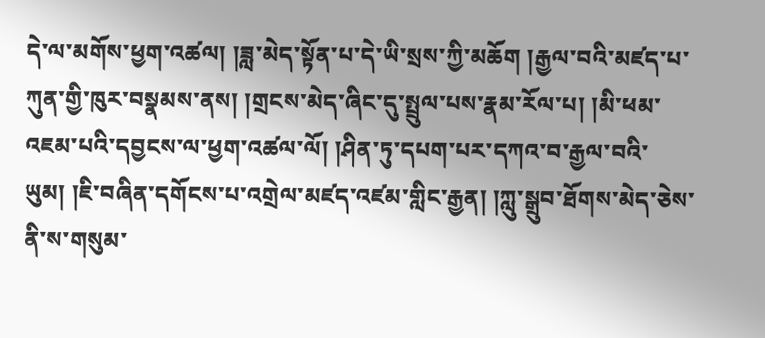དེ་ལ་མགོས་ཕྱག་འཚལ། །ཟླ་མེད་སྟོན་པ་དེ་ཡི་སྲས་ཀྱི་མཆོག །རྒྱལ་བའི་མཛད་པ་ཀུན་གྱི་ཁུར་བསྣམས་ནས། །གྲངས་མེད་ཞིང་དུ་སྤྲུལ་པས་རྣམ་རོལ་པ། །མི་ཕམ་འཇམ་པའི་དབྱངས་ལ་ཕྱག་འཚལ་ལོ། །ཤིན་ཏུ་དཔག་པར་དཀའ་བ་རྒྱལ་བའི་ཡུམ། །ཇི་བཞིན་དགོངས་པ་འགྲེལ་མཛད་འཛམ་གླིང་རྒྱན། །ཀླུ་སྒྲུབ་ཐོགས་མེད་ཅེས་ནི་ས་གསུམ་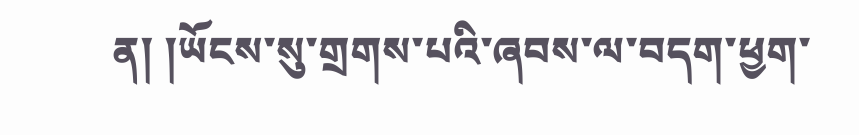ན། །ཡོངས་སུ་གྲགས་པའི་ཞབས་ལ་བདག་ཕྱག་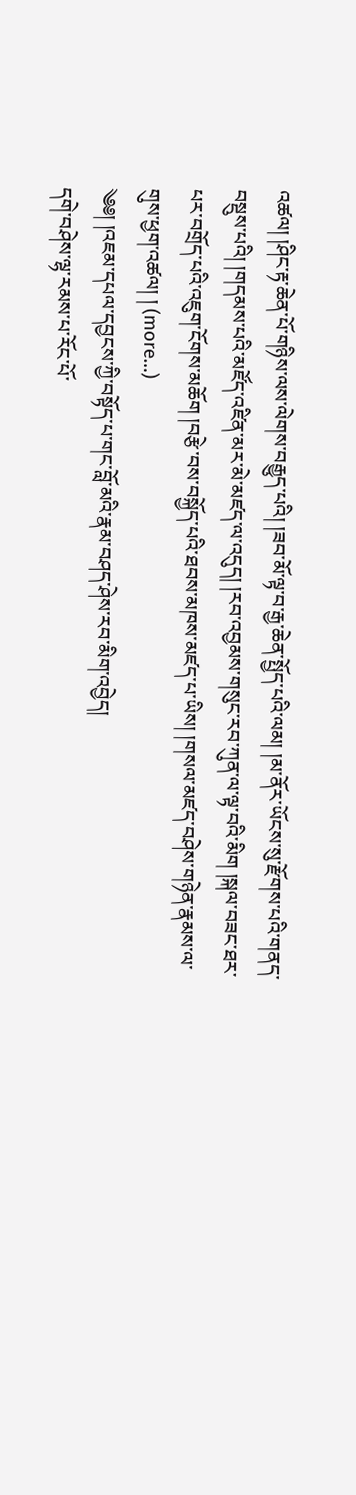འཚལ། །ཤིང་རྟ་ཆེན་པོ་གཉིས་ལས་ལེགས་བརྒྱུད་པའི། །ཟབ་མོ་ལྟ་བ་རྒྱ་ཆེན་སྤྱོད་པའི་ལམ། །མ་ནོར་ཡོངས་སུ་རྫོགས་པའི་གནད་བསྡུས་པའི། །གདམས་པའི་མཛོད་འཛིན་མར་མེ་མཛད་ལ་འདུད། །རབ་འབྱམས་གསུང་རབ་ཀུན་ལ་ལྟ་བའི་མིག །སྐལ་བཟང་ཐར་པར་བགྲོད་པའི་འཇུག་ངོགས་མཆོག །བརྩེ་བས་བསྐྱོད་པའི་ཐབས་མཁས་མཛད་པ་ཡིས། །གསལ་མཛད་བཤེས་གཉེན་རྣམས་ལ་གུས་ཕྱག་འཚལ། ། (more…)
༄༅། །འཇམ་དཔལ་དབྱངས་ཀྱི་བསྟོད་པ་གང་བློ་མའི་རྣམ་བཤད་ཤེས་རབ་མིག་འབྱེད།
དགེ་བཤེས་ལྷ་རམས་པ་རོང་པོ་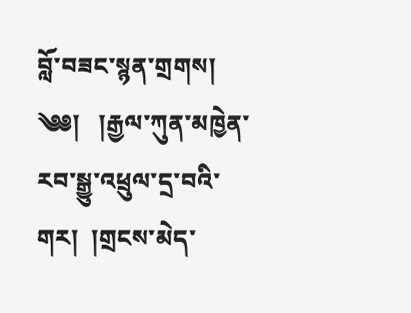བློ་བཟང་སྙན་གྲགས།
༄༅།   །རྒྱལ་ཀུན་མཁྱེན་རབ་སྒྱུ་འཕྲུལ་དྲ་བའི་གར།  །གྲངས་མེད་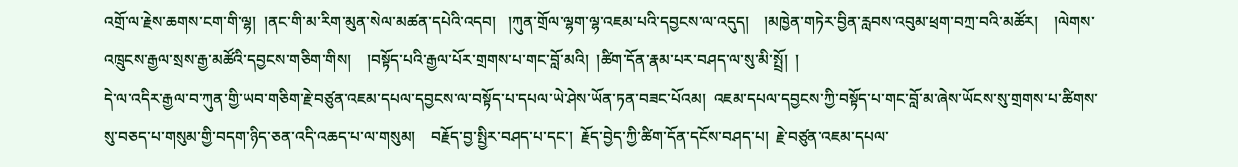འགྲོ་ལ་རྗེས་ཆགས་ངག་གི་ལྷ།  །ནང་གི་མ་རིག་མུན་སེལ་མཚན་དཔེའི་འདབ།   །ཀུན་གྲོལ་ལྷག་ལྷ་འཇམ་པའི་དབྱངས་ལ་འདུད།    །མཁྱེན་གཏེར་བྱིན་རླབས་འབུམ་ཕྲག་བཀྲ་བའི་མཚོར།    །ལེགས་འཁྲུངས་རྒྱལ་སྲས་རྒྱ་མཚོའི་དབྱངས་གཅིག་གིས།    །བསྟོད་པའི་རྒྱལ་པོར་གྲགས་པ་གང་བློ་མའི།  །ཚིག་དོན་རྣམ་པར་བཤད་ལ་སུ་མི་སྤྲོ།  །
དེ་ལ་འདིར་རྒྱལ་བ་ཀུན་གྱི་ཡབ་གཅིག་རྗེ་བཙུན་འཇམ་དཔལ་དབྱངས་ལ་བསྟོད་པ་དཔལ་ཡེ་ཤེས་ཡོན་ཏན་བཟང་པོའམ།  འཇམ་དཔལ་དབྱངས་ཀྱི་བསྟོད་པ་གང་བློ་མ་ཞེས་ཡོངས་སུ་གྲགས་པ་ཚིགས་སུ་བཅད་པ་གསུམ་གྱི་བདག་ཉིད་ཅན་འདི་འཆད་པ་ལ་གསུམ།    བརྗོད་བྱ་སྤྱིར་བཤད་པ་དང་།  རྗོད་བྱེད་ཀྱི་ཚིག་དོན་དངོས་བཤད་པ།  རྗེ་བཙུན་འཇམ་དཔལ་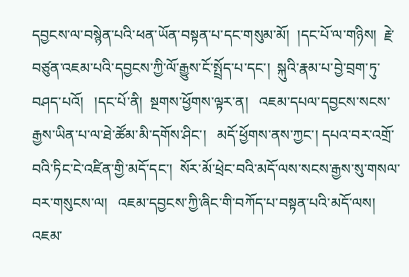དབྱངས་ལ་བསྙེན་པའི་ཕན་ཡོན་བསྟན་པ་དང་གསུམ་མོ།  །དང་པོ་ལ་གཉིས།  རྗེ་བཙུན་འཇམ་པའི་དབྱངས་ཀྱི་ལོ་རྒྱུས་ངོ་སྤྲོད་པ་དང་།  སྐུའི་རྣམ་པ་བྱེ་བྲག་ཏུ་བཤད་པའོ།   །དང་པོ་ནི།  སྔགས་ཕྱོགས་ལྟར་ན།   འཇམ་དཔལ་དབྱངས་སངས་རྒྱས་ཡིན་པ་ལ་ཐེ་ཚོམ་མི་དགོས་ཤིང་།   མདོ་ཕྱོགས་ནས་ཀྱང་། དཔའ་བར་འགྲོ་བའི་ཏིང་ངེ་འཛིན་གྱི་མདོ་དང་།  སོར་མོ་ཕྲེང་བའི་མདོ་ལས་སངས་རྒྱས་སུ་གསལ་བར་གསུངས་ལ།   འཇམ་དབྱངས་ཀྱི་ཞིང་གི་བཀོད་པ་བསྟན་པའི་མདོ་ལས།   འཇམ་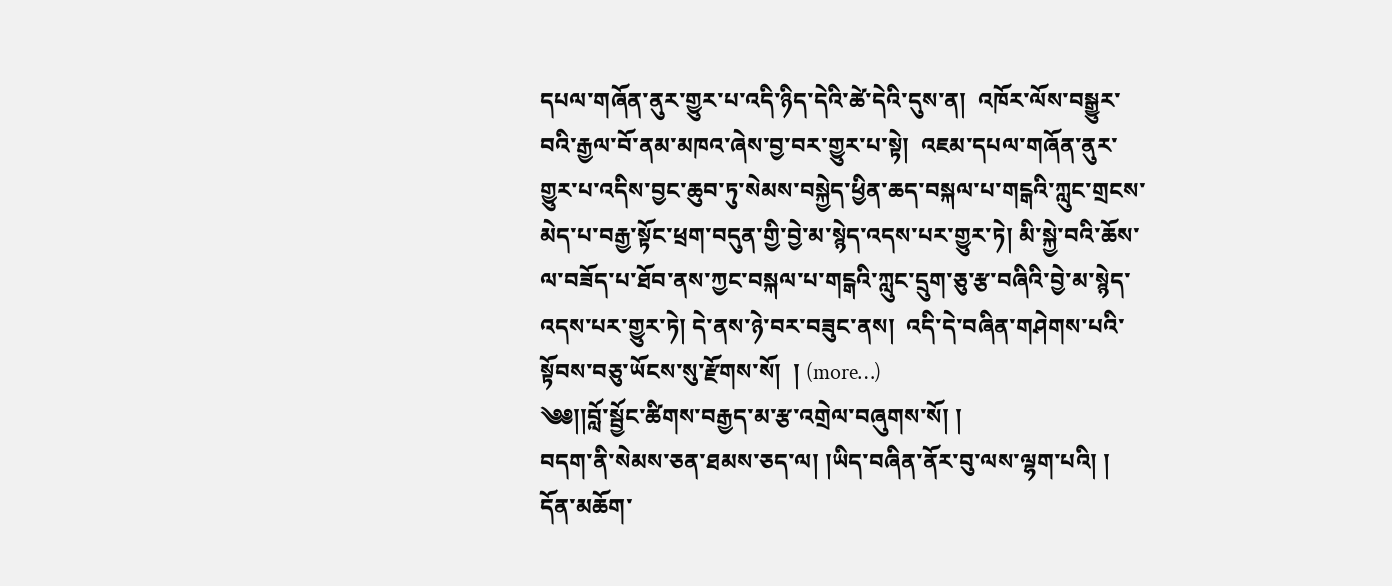དཔལ་གཞོན་ནུར་གྱུར་པ་འདི་ཉིད་དེའི་ཚེ་དེའི་དུས་ན།  འཁོར་ལོས་བསྒྱུར་བའི་རྒྱལ་བོ་ནམ་མཁའ་ཞེས་བྱ་བར་གྱུར་པ་སྟེ།  འཇམ་དཔལ་གཞོན་ནུར་གྱུར་པ་འདིས་བྱང་ཆུབ་ཏུ་སེམས་བསྐྱེད་ཕྱིན་ཆད་བསྐལ་པ་གངྒའི་ཀླུང་གྲངས་མེད་པ་བརྒྱ་སྟོང་ཕྲག་བདུན་གྱི་བྱེ་མ་སྙེད་འདས་པར་གྱུར་ཏེ། མི་སྐྱེ་བའི་ཆོས་ལ་བཟོད་པ་ཐོབ་ནས་ཀྱང་བསྐལ་པ་གངྒའི་ཀླུང་དྲུག་ཅུ་རྩ་བཞིའི་བྱེ་མ་སྙེད་འདས་པར་གྱུར་ཏེ། དེ་ནས་ཉེ་བར་བཟུང་ནས།  འདི་དེ་བཞིན་གཤེགས་པའི་སྟོབས་བཅུ་ཡོངས་སུ་རྫོགས་སོ།  ། (more…)
༄༅།།བློ་སྦྱོང་ཚིགས་བརྒྱད་མ་རྩ་འགྲེལ་བཞུགས་སོ། །
བདག་ནི་སེམས་ཅན་ཐམས་ཅད་ལ། །ཡིད་བཞིན་ནོར་བུ་ལས་ལྷག་པའི། །
དོན་མཆོག་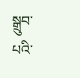སྒྲུབ་པའི་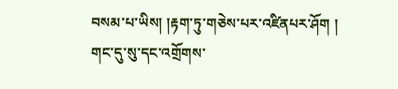བསམ་པ་ཡིས། །རྟག་ཏུ་གཅེས་པར་འཛིནཔར་ཤོག །
གང་དུ་སུ་དང་འགྲོགས་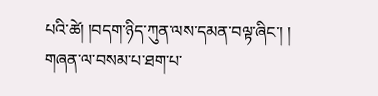པའི་ཚེ། །བདག་ཉིད་ཀུན་ལས་དམན་བལྟ་ཞིང་། །
གཞན་ལ་བསམ་པ་ཐག་པ་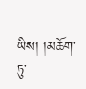ཡིས། །མཆོག་ཏུ་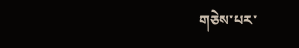གཅེས་པར་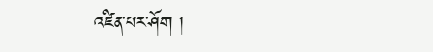འཛིན་པར་ཤོག །